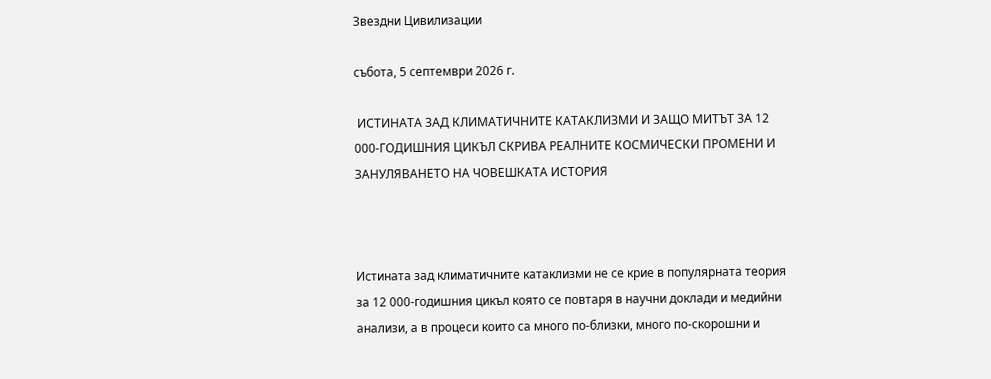Звездни Цивилизации

събота, 5 септември 2026 г.

 ИСТИНАТА ЗАД КЛИМАТИЧНИТЕ КАТАКЛИЗМИ И ЗАЩО МИТЪТ ЗА 12 000-ГОДИШНИЯ ЦИКЪЛ СКРИВА РЕАЛНИТЕ КОСМИЧЕСКИ ПРОМЕНИ И ЗАНУЛЯВАНЕТО НА ЧОВЕШКАТА ИСТОРИЯ



Истината зад климатичните катаклизми не се крие в популярната теория за 12 000-годишния цикъл която се повтаря в научни доклади и медийни анализи, а в процеси които са много по-близки, много по-скорошни и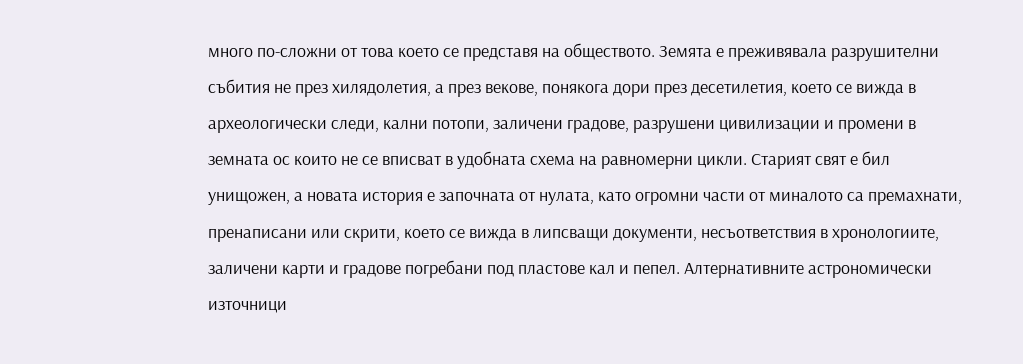много по-сложни от това което се представя на обществото. Земята е преживявала разрушителни събития не през хилядолетия, а през векове, понякога дори през десетилетия, което се вижда в археологически следи, кални потопи, заличени градове, разрушени цивилизации и промени в земната ос които не се вписват в удобната схема на равномерни цикли. Старият свят е бил унищожен, а новата история е започната от нулата, като огромни части от миналото са премахнати, пренаписани или скрити, което се вижда в липсващи документи, несъответствия в хронологиите, заличени карти и градове погребани под пластове кал и пепел. Алтернативните астрономически източници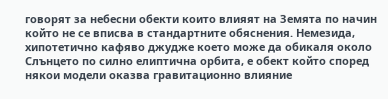говорят за небесни обекти които влияят на Земята по начин който не се вписва в стандартните обяснения. Немезида, хипотетично кафяво джудже което може да обикаля около Слънцето по силно елиптична орбита, е обект който според някои модели оказва гравитационно влияние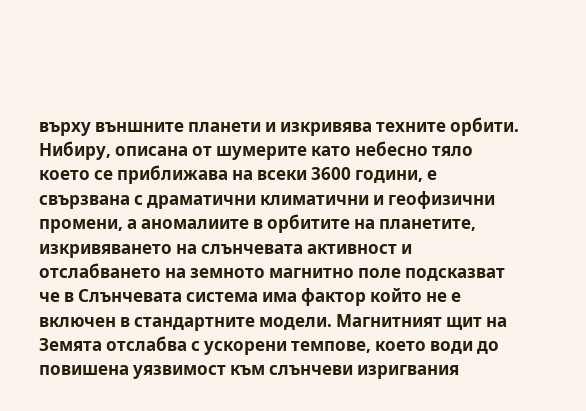върху външните планети и изкривява техните орбити. Нибиру, описана от шумерите като небесно тяло което се приближава на всеки 3600 години, е свързвана с драматични климатични и геофизични промени, а аномалиите в орбитите на планетите, изкривяването на слънчевата активност и отслабването на земното магнитно поле подсказват че в Слънчевата система има фактор който не е включен в стандартните модели. Магнитният щит на Земята отслабва с ускорени темпове, което води до повишена уязвимост към слънчеви изригвания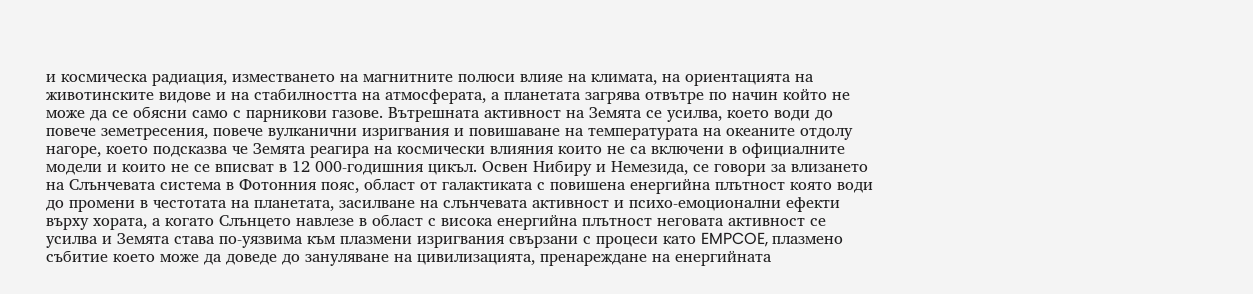и космическа радиация, изместването на магнитните полюси влияе на климата, на ориентацията на животинските видове и на стабилността на атмосферата, а планетата загрява отвътре по начин който не може да се обясни само с парникови газове. Вътрешната активност на Земята се усилва, което води до повече земетресения, повече вулканични изригвания и повишаване на температурата на океаните отдолу нагоре, което подсказва че Земята реагира на космически влияния които не са включени в официалните модели и които не се вписват в 12 000-годишния цикъл. Освен Нибиру и Немезида, се говори за влизането на Слънчевата система в Фотонния пояс, област от галактиката с повишена енергийна плътност която води до промени в честотата на планетата, засилване на слънчевата активност и психо-емоционални ефекти върху хората, а когато Слънцето навлезе в област с висока енергийна плътност неговата активност се усилва и Земята става по-уязвима към плазмени изригвания свързани с процеси като EMPCOE, плазмено събитие което може да доведе до зануляване на цивилизацията, пренареждане на енергийната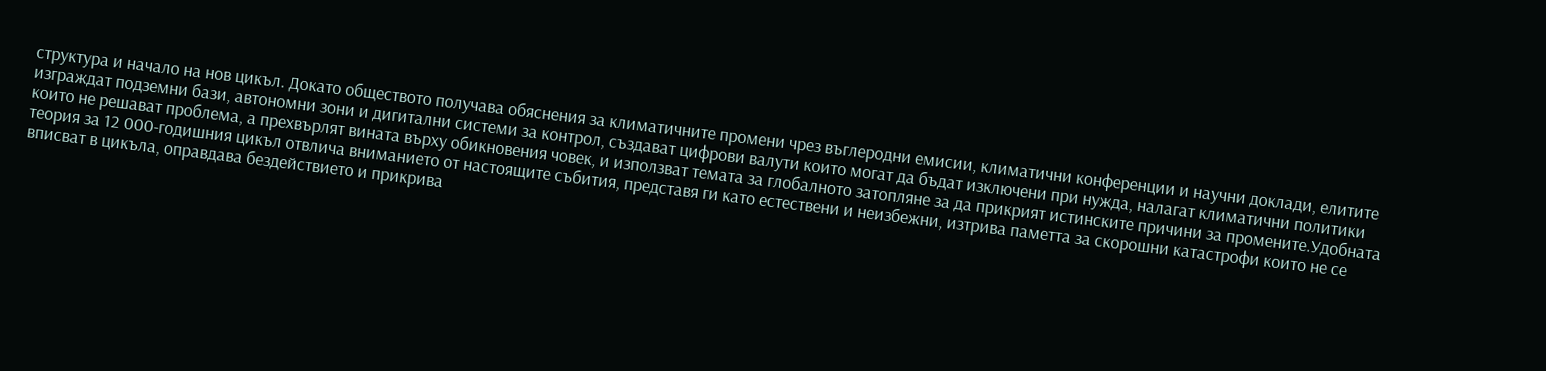структура и начало на нов цикъл. Докато обществото получава обяснения за климатичните промени чрез въглеродни емисии, климатични конференции и научни доклади, елитите изграждат подземни бази, автономни зони и дигитални системи за контрол, създават цифрови валути които могат да бъдат изключени при нужда, налагат климатични политики които не решават проблема, а прехвърлят вината върху обикновения човек, и използват темата за глобалното затопляне за да прикрият истинските причини за промените.Удобната теория за 12 000-годишния цикъл отвлича вниманието от настоящите събития, представя ги като естествени и неизбежни, изтрива паметта за скорошни катастрофи които не се вписват в цикъла, оправдава бездействието и прикрива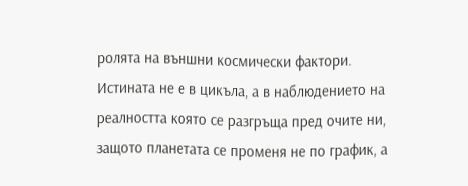ролята на външни космически фактори. Истината не е в цикъла, а в наблюдението на реалността която се разгръща пред очите ни, защото планетата се променя не по график, а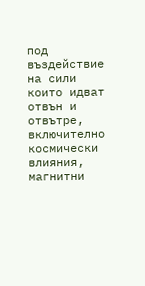под въздействие на сили които идват отвън и отвътре, включително космически влияния, магнитни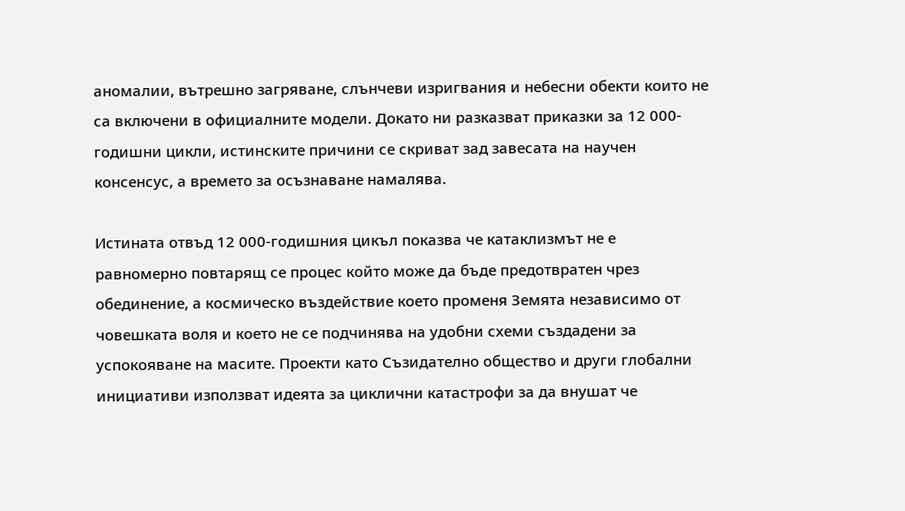аномалии, вътрешно загряване, слънчеви изригвания и небесни обекти които не са включени в официалните модели. Докато ни разказват приказки за 12 000-годишни цикли, истинските причини се скриват зад завесата на научен консенсус, а времето за осъзнаване намалява.

Истината отвъд 12 000-годишния цикъл показва че катаклизмът не е равномерно повтарящ се процес който може да бъде предотвратен чрез обединение, а космическо въздействие което променя Земята независимо от човешката воля и което не се подчинява на удобни схеми създадени за успокояване на масите. Проекти като Съзидателно общество и други глобални инициативи използват идеята за циклични катастрофи за да внушат че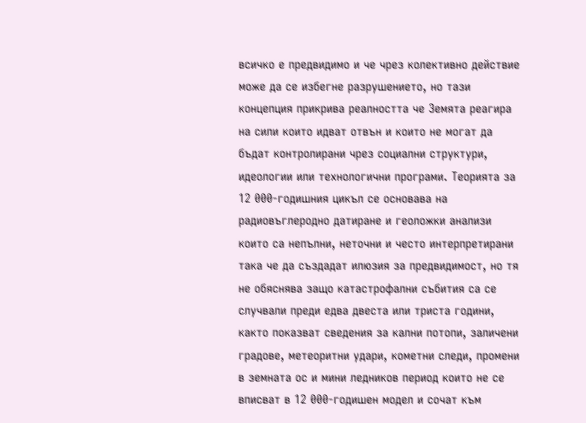всичко е предвидимо и че чрез колективно действие може да се избегне разрушението, но тази концепция прикрива реалността че Земята реагира на сили които идват отвън и които не могат да бъдат контролирани чрез социални структури, идеологии или технологични програми. Теорията за 12 000-годишния цикъл се основава на радиовъглеродно датиране и геоложки анализи които са непълни, неточни и често интерпретирани така че да създадат илюзия за предвидимост, но тя не обяснява защо катастрофални събития са се случвали преди едва двеста или триста години, както показват сведения за кални потопи, заличени градове, метеоритни удари, кометни следи, промени в земната ос и мини ледников период които не се вписват в 12 000-годишен модел и сочат към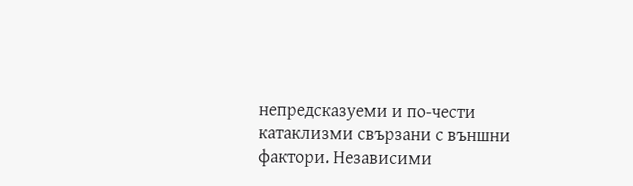непредсказуеми и по-чести катаклизми свързани с външни фактори. Независими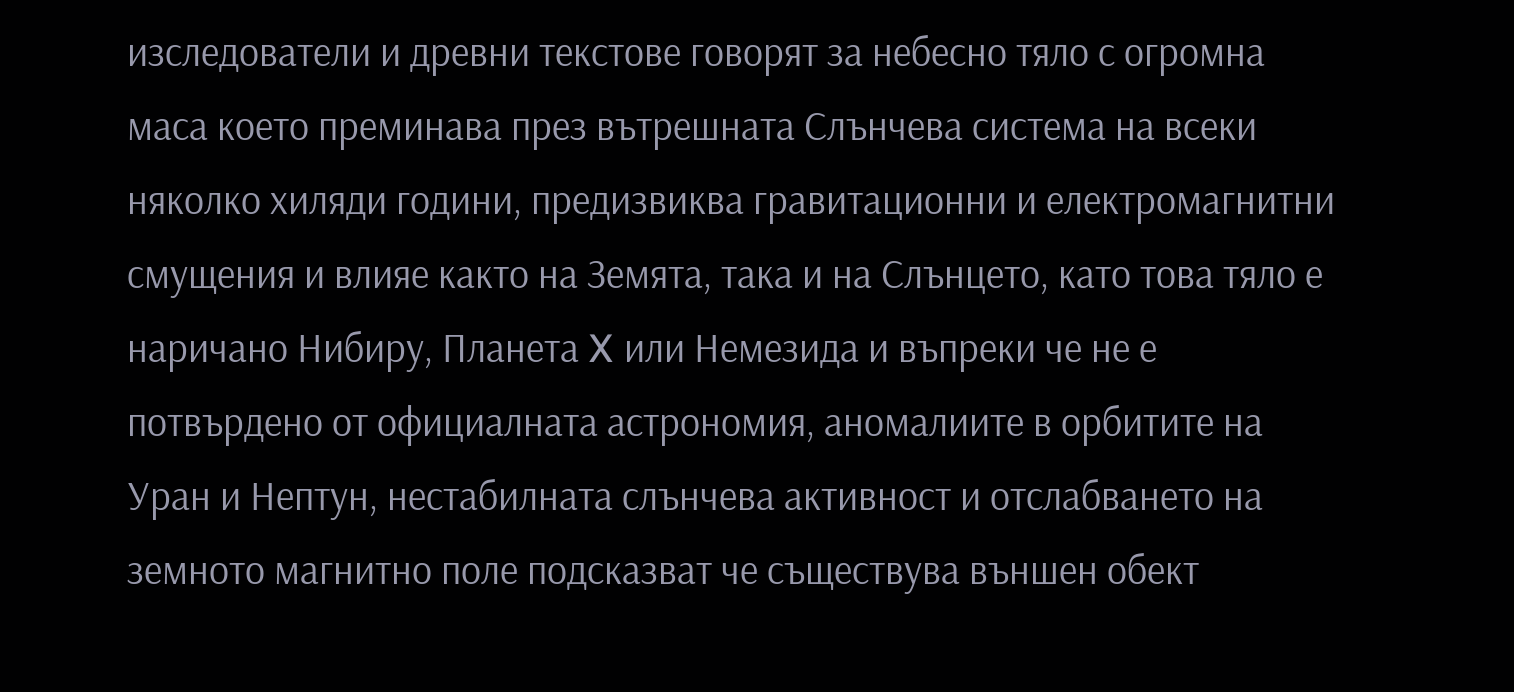изследователи и древни текстове говорят за небесно тяло с огромна маса което преминава през вътрешната Слънчева система на всеки няколко хиляди години, предизвиква гравитационни и електромагнитни смущения и влияе както на Земята, така и на Слънцето, като това тяло е наричано Нибиру, Планета X или Немезида и въпреки че не е потвърдено от официалната астрономия, аномалиите в орбитите на Уран и Нептун, нестабилната слънчева активност и отслабването на земното магнитно поле подсказват че съществува външен обект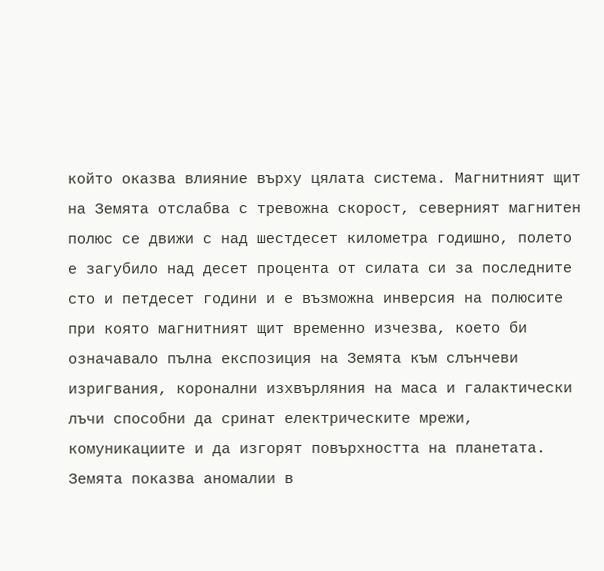който оказва влияние върху цялата система. Магнитният щит на Земята отслабва с тревожна скорост, северният магнитен полюс се движи с над шестдесет километра годишно, полето е загубило над десет процента от силата си за последните сто и петдесет години и е възможна инверсия на полюсите при която магнитният щит временно изчезва, което би означавало пълна експозиция на Земята към слънчеви изригвания, коронални изхвърляния на маса и галактически лъчи способни да сринат електрическите мрежи, комуникациите и да изгорят повърхността на планетата. Земята показва аномалии в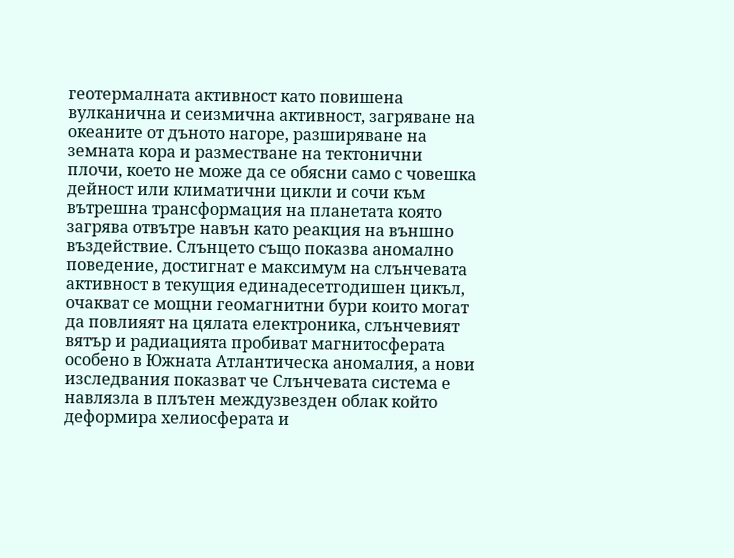геотермалната активност като повишена вулканична и сеизмична активност, загряване на океаните от дъното нагоре, разширяване на земната кора и разместване на тектонични плочи, което не може да се обясни само с човешка дейност или климатични цикли и сочи към вътрешна трансформация на планетата която загрява отвътре навън като реакция на външно въздействие. Слънцето също показва аномално поведение, достигнат е максимум на слънчевата активност в текущия единадесетгодишен цикъл, очакват се мощни геомагнитни бури които могат да повлияят на цялата електроника, слънчевият вятър и радиацията пробиват магнитосферата особено в Южната Атлантическа аномалия, а нови изследвания показват че Слънчевата система е навлязла в плътен междузвезден облак който деформира хелиосферата и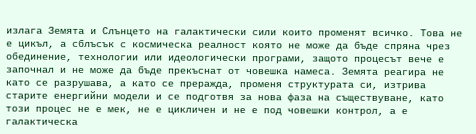излага Земята и Слънцето на галактически сили които променят всичко. Това не е цикъл, а сблъсък с космическа реалност която не може да бъде спряна чрез обединение, технологии или идеологически програми, защото процесът вече е започнал и не може да бъде прекъснат от човешка намеса. Земята реагира не като се разрушава, а като се преражда, променя структурата си, изтрива старите енергийни модели и се подготвя за нова фаза на съществуване, като този процес не е мек, не е цикличен и не е под човешки контрол, а е галактическа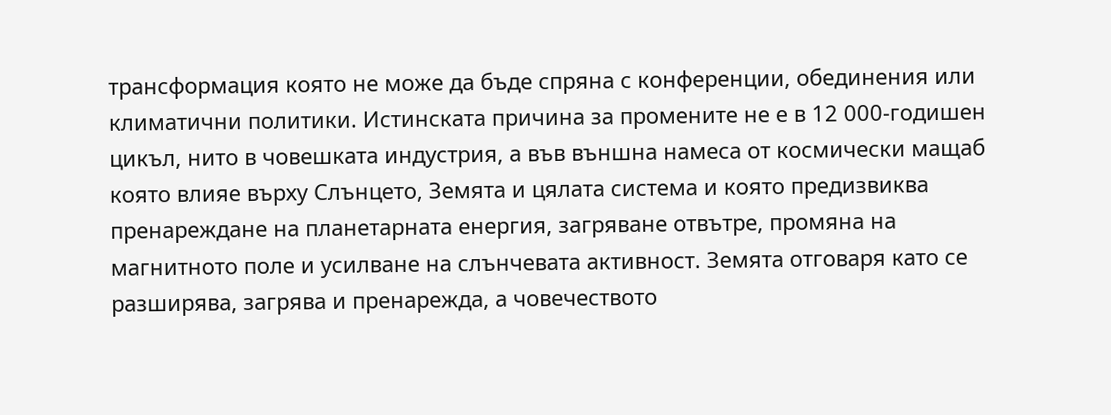трансформация която не може да бъде спряна с конференции, обединения или климатични политики. Истинската причина за промените не е в 12 000-годишен цикъл, нито в човешката индустрия, а във външна намеса от космически мащаб която влияе върху Слънцето, Земята и цялата система и която предизвиква пренареждане на планетарната енергия, загряване отвътре, промяна на магнитното поле и усилване на слънчевата активност. Земята отговаря като се разширява, загрява и пренарежда, а човечеството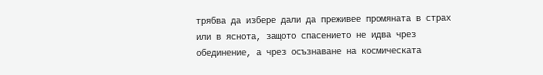трябва да избере дали да преживее промяната в страх или в яснота, защото спасението не идва чрез обединение, а чрез осъзнаване на космическата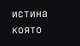истина която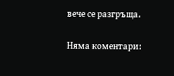вече се разгръща.

Няма коментари: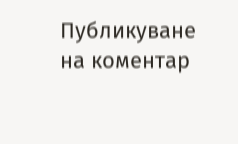Публикуване на коментар